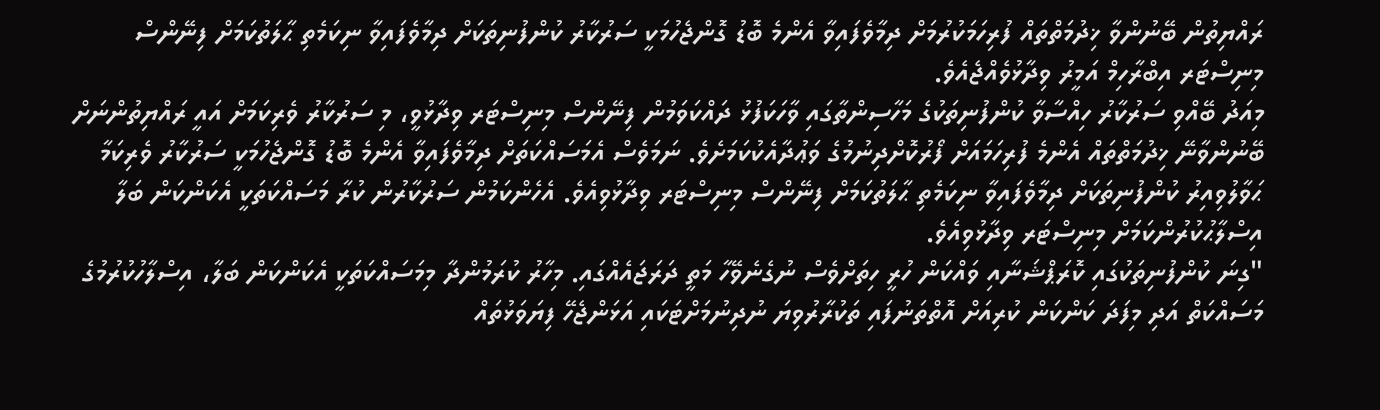ރައްޔިތުން ބޭނުންވާ ޚިދުމަތްތައް ފުރިހަމަކުރުމަށް ދިމާވެފައިވާ އެންމެ ބޮޑު ގޮންޖެހުމަކީ ސަރުކާރު ކުންފުނިތަކަށް ދިމާވެފައިވާ ނިކަމެތި ޙާލަތުކަމަށް ފިނޭންސް މިނިސްޓަރ އިބްރާހިމް އަމީރު ވިދާޅުވެއްޖެއެވެ.
މިއަދު ބޭއްވި ސަރުކާރު ހިއްސާވާ ކުންފުނިތަކުގެ މަހާސިންތާގައި ވާހަކަފުޅު ދައްކަވަމުން ފިނޭންސް މިނިސްޓަރ ވިދާޅުވީ، މި ސަރުކާރު ވެރިކަމަށް އައީ ރައްޔިތުންނަށް ބޭނުންވާނޭ ޚިދުމަތްތައް އެންމެ ފުރިހަމައަށް ފޯރުކޮށްދިނުމުގެ ވަޢުދާއެކުކަމަށެވެ. ނަމަވެސް އެމަސައްކަތަށް ދިމާވެފައިވާ އެންމެ ބޮޑު ގޮންޖެހުމަކީ ސަރުކާރު ވެރިކަމާ ޙަވާލުވިއިރު ކުންފުނިތަކަށް ދިމާވެފައިވާ ނިކަމެތި ޙާލަތުކަމަށް ފިނޭންސް މިނިސްޓަރ ވިދާޅުވިއެވެ. އެހެންކަމުން ސަރުކާރުން ކުރާ މަސައްކަތަކީ އެކަންކަން ބަލާ އިސްލާޙުކުރުންކަމަށް މިނިސްޓަރ ވިދާޅުވިއެވެ.
"ގިނަ ކުންފުނިތަކުގައި ކޮރަޕްޝަނާއި ވައްކަން ހުރީ ހިތަށްވެސް ނުގެނެވޭހާ މަތީ ދަރަޖައެއްގައި. މިހާރު ކުރަމުންދާ މިމަސައްކަތަކީ އެކަންކަން ބަލާ، އިސްލާހުކުރުމުގެ މަސައްކަތް އަދި މިފަދަ ކަންކަން ކުރިއަށް އޮތްތަނުފައި ތަކުރާރުވިޔަ ނުދިނުމަށްޓަކައި އަޅަންޖެހޭ ފިޔަވަޅުތައް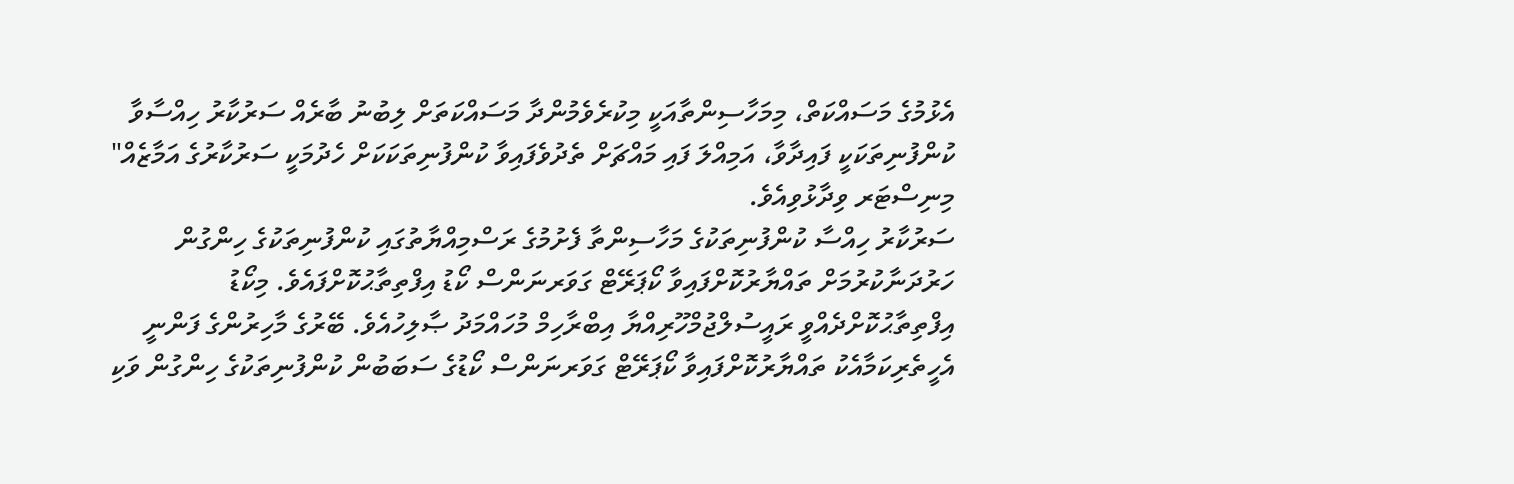އެޅުމުގެ މަސައްކަތް، މިމަހާސިންތާއަކީ މިކުރެވެމުންދާ މަސައްކަތަށް ލިބުނު ބާރެއް ސަރުކާރު ހިއްސާވާ ކުންފުނިތަކަކީ ފައިދާވާ، އަމިއްލަ ފައި މައްޗަށް ތެދުވެފައިވާ ކުންފުނިތަކަކަށް ހެދުމަކީ ސަރުކާރުގެ އަމާޒެއް" މިނިސްޓަރ ވިދާޅުވިއެވެ.
ސަރުކާރު ހިއްސާ ކުންފުނިތަކުގެ މަހާސިންތާ ފެށުމުގެ ރަސްމިއްޔާތުގައި ކުންފުނިތަކުގެ ހިންގުން ހަރުދަނާކުރުމަށް ތައްޔާރުކޮށްފައިވާ ކޯޕަރޭޓް ގަވަރނަންސް ކޯޑު އިފްތިތާޙުކޮށްފައެވެ. މިކޯޑު އިފްތިތާޙުކޮށްދެއްވީ ރައީސުލްޖުމްހޫރިއްޔާ އިބްރާހިމް މުހައްމަދު ޞާލިހުއެވެ. ބޭރުގެ މާހިރުންގެ ފަންނީ އެހީތެރިކަމާއެކު ތައްޔާރުކޮށްފައިވާ ކޯޕަރޭޓް ގަވަރނަންސް ކޯޑުގެ ސަބަބުން ކުންފުނިތަކުގެ ހިންގުން ވަކި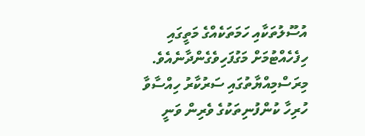އުސޫލުތަކާއި ހަމަތަކެއްގެ މަތީގައި ހިފެހެއްޓުމަށް މަގުފަހިވެގެންދާނެއެވެ.
މިރަސްމިއްޔާތުގައި ސަރުކާރު ހިއްސާވާ ހުރިހާ ކުންފުނިތަކުގެ ވެރިން ވަނީ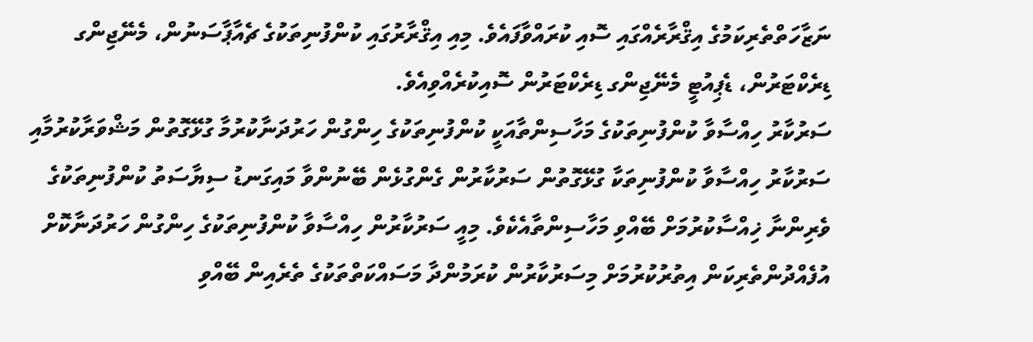ނަޒާހަތްތެރިކަމުގެ އިޤްރާރެއްގައި ސޮއި ކުރައްވާފައެވެ. މިއި އިޤްރާރުގައި ކުންފުނިތަކުގެ ޗެއާޕާސަނުން، މެނޭޖިންގ ޑިރެކްޓަރުން، ޑެޕިއުޓީ މެނޭޖިންގ ޑިރެކްޓަރުން ސޮއިކުރެއްވިއެވެ.
ސަރުކާރު ހިއްސާވާ ކުންފުނިތަކުގެ މަހާސިންތާއަކީ ކުންފުނިތަކުގެ ހިންގުން ހަރުދަނާކުރުމާ ގުޅޭގޮތުން މަޝްވަރާކުރުމާއި ސަރުކާރު ހިއްސާވާ ކުންފުނިތަކާ ގުޅޭގޮތުން ސަރުކާރުން ގެންގުޅެން ބޭނުންވާ މައިގަނޑު ސިޔާސަތު ކުންފުނިތަކުގެ ވެރިންނާ ޚިއްސާކުރުމަށް ބޭއްވި މަހާސިންތާއެކެވެ. މިއީ ސަރުކާރުން ހިއްސާވާ ކުންފުނިތަކުގެ ހިންގުން ހަރުދަނާކޮށް އުފެއްދުންތެރިކަން އިތުރުކުރުމަށް މިސަރުކާރުން ކުރަމުންދާ މަސައްކަތްތަކުގެ ތެރެއިން ބޭއްވި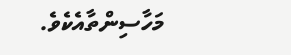މަހާސިންތާއެކެވެ.